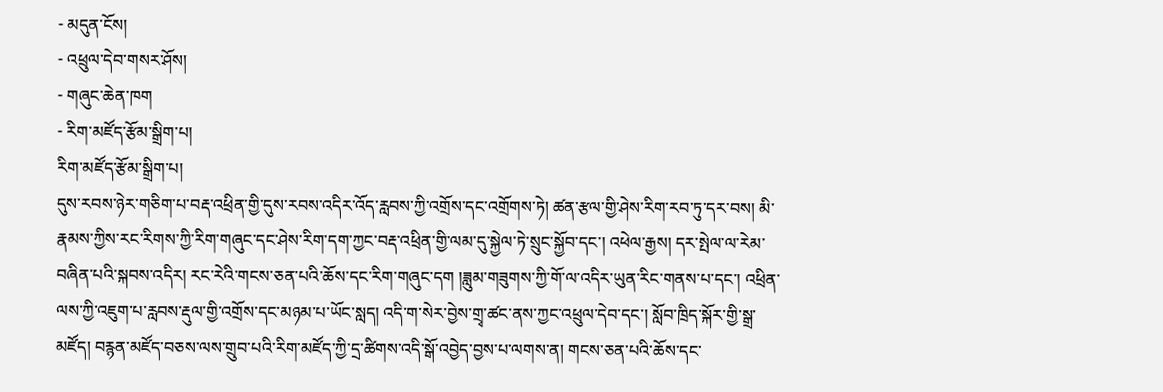- མདུན་ངོས།
- འཕྲུལ་དེབ་གསར་ཤོས།
- གཞུང་ཆེན་ཁག
- རིག་མཛོད་རྩོམ་སྒྲིག་པ།
རིག་མཛོད་རྩོམ་སྒྲིག་པ།
དུས་རབས་ཉེར་གཅིག་པ་བརྡ་འཕྲིན་གྱི་དུས་རབས་འདིར་འོད་རླབས་ཀྱི་འགྲོས་དང་འགྲོགས་ཏེ། ཚན་རྩལ་གྱི་ཤེས་རིག་རབ་ཏུ་དར་བས། མི་རྣམས་ཀྱིས་རང་རིགས་ཀྱི་རིག་གཞུང་དང་ཤེས་རིག་དག་ཀྱང་བརྡ་འཕྲིན་གྱི་ལམ་དུ་སྐྱེལ་ཏེ་སྲུང་སྐྱོབ་དང་། འཕེལ་རྒྱས། དར་སྤེལ་ལ་རེམ་བཞིན་པའི་སྐབས་འདིར། རང་རེའི་གངས་ཅན་པའི་ཆོས་དང་རིག་གཞུང་དག །ཟླུམ་གཟུགས་ཀྱི་གོ་ལ་འདིར་ཡུན་རིང་གནས་པ་དང་། འཕྲིན་ལས་ཀྱི་འཇུག་པ་རླབས་རྡུལ་གྱི་འགྲོས་དང་མཉམ་པ་ཡོང་སླད། འདི་ག་སེར་བྱེས་གྲྭ་ཚང་ནས་ཀྱང་འཕྲུལ་དེབ་དང་། སློབ་ཁྲིད་སྐོར་གྱི་སྒྲ་མཛོད། བརྙན་མཛོད་བཅས་ལས་གྲུབ་པའི་རིག་མཛོད་ཀྱི་དྲ་ཚིགས་འདི་སྒོ་འབྱེད་བྱས་པ་ལགས་ན། གངས་ཅན་པའི་ཆོས་དང་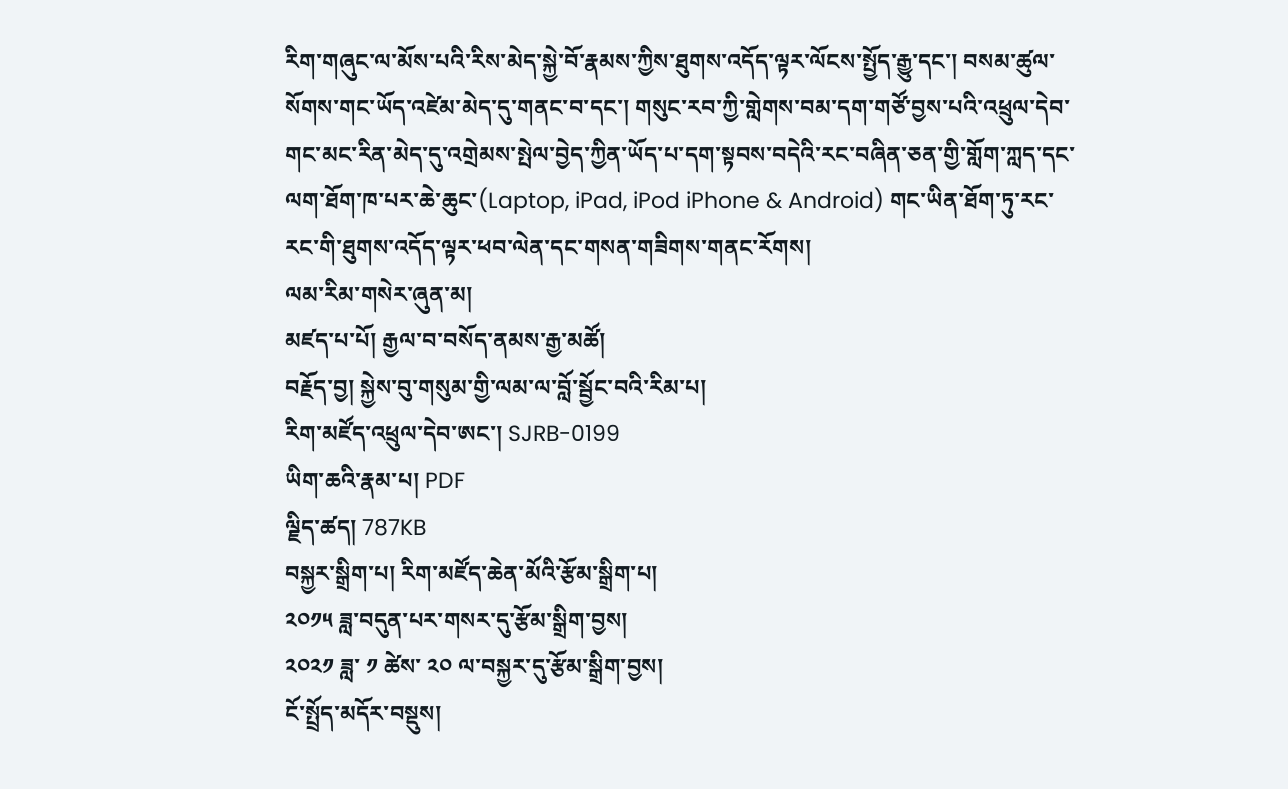རིག་གཞུང་ལ་མོས་པའི་རིས་མེད་སྐྱེ་བོ་རྣམས་ཀྱིས་ཐུགས་འདོད་ལྟར་ལོངས་སྤྱོད་རྒྱུ་དང་། བསམ་ཚུལ་སོགས་གང་ཡོད་འཛེམ་མེད་དུ་གནང་བ་དང་། གསུང་རབ་ཀྱི་གླེགས་བམ་དག་གཙོ་བྱས་པའི་འཕྲུལ་དེབ་གང་མང་རིན་མེད་དུ་འགྲེམས་སྤེལ་བྱེད་ཀྱིན་ཡོད་པ་དག་སྟབས་བདེའི་རང་བཞིན་ཅན་གྱི་གློག་ཀླད་དང་ལག་ཐོག་ཁ་པར་ཆེ་ཆུང་(Laptop, iPad, iPod iPhone & Android) གང་ཡིན་ཐོག་ཏུ་རང་རང་གི་ཐུགས་འདོད་ལྟར་ཕབ་ལེན་དང་གསན་གཟིགས་གནང་རོགས།
ལམ་རིམ་གསེར་ཞུན་མ།
མཛད་པ་པོ། རྒྱལ་བ་བསོད་ནམས་རྒྱ་མཚོ།
བརྗོད་བྱ། སྐྱེས་བུ་གསུམ་གྱི་ལམ་ལ་བློ་སྦྱོང་བའི་རིམ་པ།
རིག་མཛོད་འཕྲུལ་དེབ་ཨང་། SJRB-0199
ཡིག་ཆའི་རྣམ་པ། PDF
ལྗིད་ཚད། 787KB
བསྐྱར་སྒྲིག་པ། རིག་མཛོད་ཆེན་མོའི་རྩོམ་སྒྲིག་པ།
༢༠༡༥ ཟླ་བདུན་པར་གསར་དུ་རྩོམ་སྒྲིག་བྱས།
༢༠༢༡ ཟླ་ ༡ ཚེས་ ༢༠ ལ་བསྐྱར་དུ་རྩོམ་སྒྲིག་བྱས།
ངོ་སྤྲོད་མདོར་བསྡུས།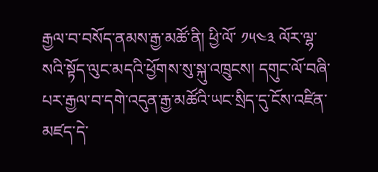རྒྱལ་བ་བསོད་ནམས་རྒྱ་མཚོ་ནི། ཕྱི་ལོ་ ༡༥༤༣ ལོར་ལྷ་སའི་སྟོད་ལུང་མདའི་ཕྱོགས་སུ་སྐུ་འཁྲུངས། དགུང་ལོ་བཞི་པར་རྒྱལ་བ་དགེ་འདུན་རྒྱ་མཚོའི་ཡང་སྲིད་དུ་ངོས་འཛིན་མཛད་དེ་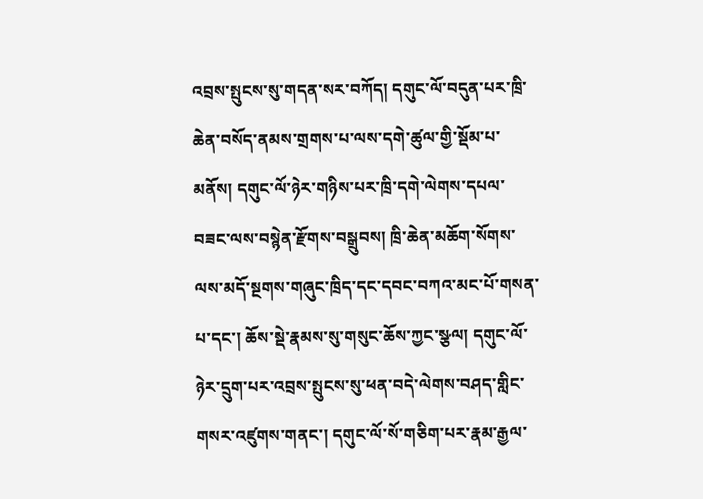འབྲས་སྤུངས་སུ་གདན་སར་བཀོད། དགུང་ལོ་བདུན་པར་ཁྲི་ཆེན་བསོད་ནམས་གྲགས་པ་ལས་དགེ་ཚུལ་གྱི་སྡོམ་པ་མནོས། དགུང་ལོ་ཉེར་གཉིས་པར་ཁྲི་དགེ་ལེགས་དཔལ་བཟང་ལས་བསྙེན་རྫོགས་བསྒྲུབས། ཁྲི་ཆེན་མཆོག་སོགས་ལས་མདོ་སྔགས་གཞུང་ཁྲིད་དང་དབང་བཀའ་མང་པོ་གསན་པ་དང་། ཆོས་སྡེ་རྣམས་སུ་གསུང་ཆོས་ཀྱང་སྩལ། དགུང་ལོ་ཉེར་དྲུག་པར་འབྲས་སྤུངས་སུ་ཕན་བདེ་ལེགས་བཤད་གླིང་གསར་འཛུགས་གནང་། དགུང་ལོ་སོ་གཅིག་པར་རྣམ་རྒྱལ་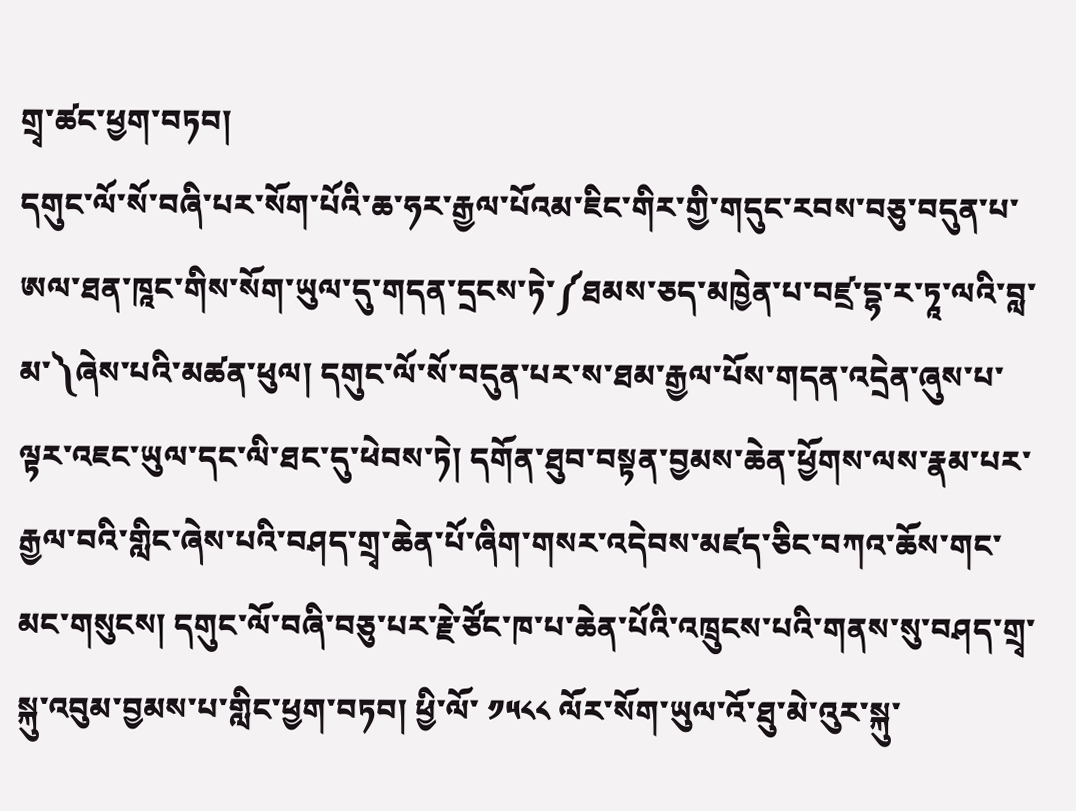གྲྭ་ཚང་ཕྱག་བཏབ།
དགུང་ལོ་སོ་བཞི་པར་སོག་པོའི་ཆ་ཧར་རྒྱལ་པོའམ་ཇིང་གིར་གྱི་གདུང་རབས་བཅུ་བདུན་པ་ཨལ་ཐན་ཁཱང་གིས་སོག་ཡུལ་དུ་གདན་དྲངས་ཏེ་༼ཐམས་ཅད་མཁྱེན་པ་བཛྲ་དྷ་ར་ཏཱ་ལའི་བླ་མ་༽ཞེས་པའི་མཚན་ཕུལ། དགུང་ལོ་སོ་བདུན་པར་ས་ཐམ་རྒྱལ་པོས་གདན་འདྲེན་ཞུས་པ་ལྟར་འཇང་ཡུལ་དང་ལི་ཐང་དུ་ཕེབས་ཏེ། དགོན་ཐུབ་བསྟན་བྱམས་ཆེན་ཕྱོགས་ལས་རྣམ་པར་རྒྱལ་བའི་གླིང་ཞེས་པའི་བཤད་གྲྭ་ཆེན་པོ་ཞིག་གསར་འདེབས་མཛད་ཅིང་བཀའ་ཆོས་གང་མང་གསུངས། དགུང་ལོ་བཞི་བཅུ་པར་རྗེ་ཙོང་ཁ་པ་ཆེན་པོའི་འཁྲུངས་པའི་གནས་སུ་བཤད་གྲྭ་སྐུ་འབུམ་བྱམས་པ་གླིང་ཕྱག་བཏབ། ཕྱི་ལོ་ ༡༥༨༨ ལོར་སོག་ཡུལ་འོ་ཐུ་མེ་འུར་སྐུ་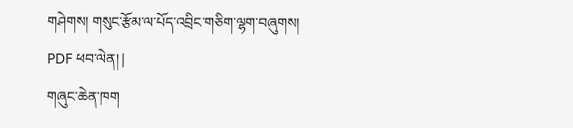གཤེགས། གསུང་རྩོམ་ལ་པོད་འབྲིང་གཅིག་ལྷག་བཞུགས།
PDF ཕབ་ལེན། |
གཞུང་ཆེན་ཁག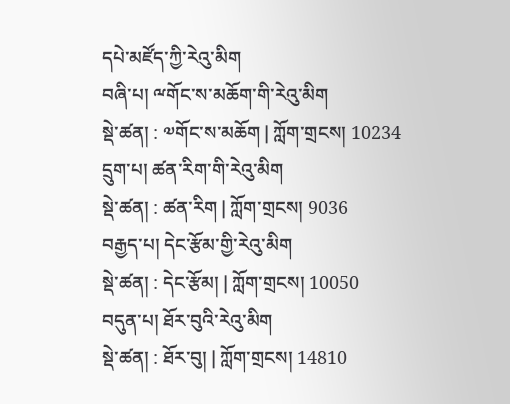དཔེ་མཛོད་ཀྱི་རེའུ་མིག
བཞི་པ། ྋགོང་ས་མཆོག་གི་རེའུ་མིག
སྡེ་ཚན། : ༧གོང་ས་མཆོག | ཀློག་གྲངས། 10234
དྲུག་པ། ཚན་རིག་གི་རེའུ་མིག
སྡེ་ཚན། : ཚན་རིག | ཀློག་གྲངས། 9036
བརྒྱད་པ། དེང་རྩོམ་གྱི་རེའུ་མིག
སྡེ་ཚན། : དེང་རྩོམ། | ཀློག་གྲངས། 10050
བདུན་པ། ཐོར་བུའི་རེའུ་མིག
སྡེ་ཚན། : ཐོར་བུ། | ཀློག་གྲངས། 14810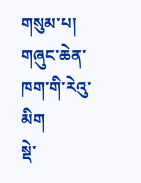གསུམ་པ། གཞུང་ཆེན་ཁག་གི་རེའུ་མིག
སྡེ་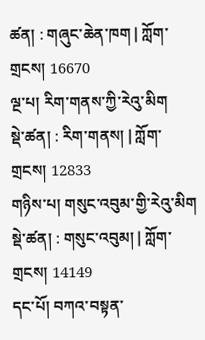ཚན། : གཞུང་ཆེན་ཁག | ཀློག་གྲངས། 16670
ལྔ་པ། རིག་གནས་ཀྱི་རེའུ་མིག
སྡེ་ཚན། : རིག་གནས། | ཀློག་གྲངས། 12833
གཉིས་པ། གསུང་འབུམ་གྱི་རེའུ་མིག
སྡེ་ཚན། : གསུང་འབུམ། | ཀློག་གྲངས། 14149
དང་པོ། བཀའ་བསྟན་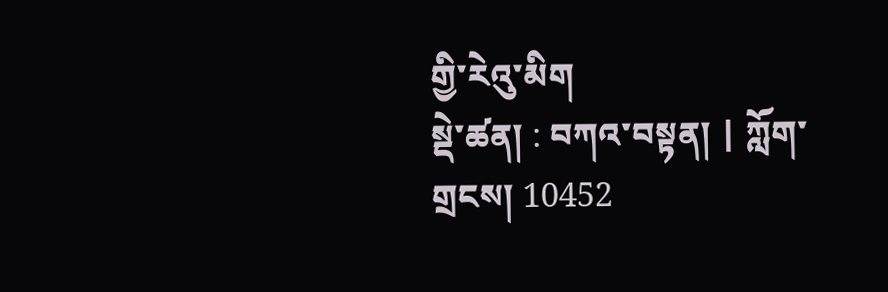གྱི་རེའུ་མིག
སྡེ་ཚན། : བཀའ་བསྟན། | ཀློག་གྲངས། 10452